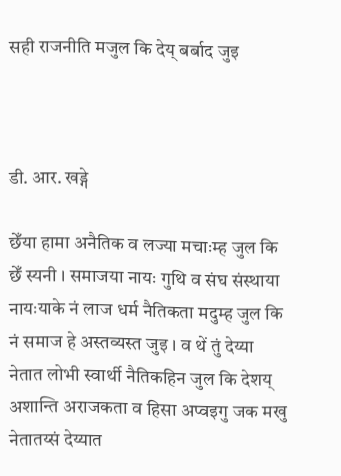सही राजनीति मजुल कि देय् बर्बाद जुइ



डी. आर. खड्गे

छेँया हामा अनैतिक व लज्या मचाःम्ह जुल कि छेँ स्यनी । समाजया नायः गुथि व संघ संस्थाया नायःयाके नं लाज धर्म नैतिकता मदुम्ह जुल कि नं समाज हे अस्तव्यस्त जुइ । व थें तुं देय्या नेतात लोभी स्वार्थी नैतिकहिन जुल कि देशय् अशान्ति अराजकता व हिसा अप्वइगु जक मखु नेतातय्सं देय्यात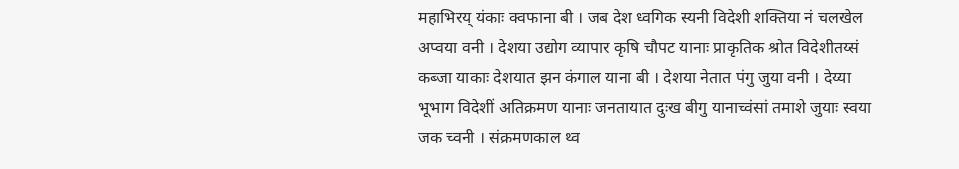महाभिरय् यंकाः क्वफाना बी । जब देश ध्वगिक स्यनी विदेशी शक्तिया नं चलखेल अप्वया वनी । देशया उद्योग व्यापार कृषि चौपट यानाः प्राकृतिक श्रोत विदेशीतय्सं कब्जा याकाः देशयात झन कंगाल याना बी । देशया नेतात पंगु जुया वनी । देय्या भूभाग विदेशीं अतिक्रमण यानाः जनतायात दुःख बीगु यानाच्वंसां तमाशे जुयाः स्वया जक च्वनी । संक्रमणकाल थ्व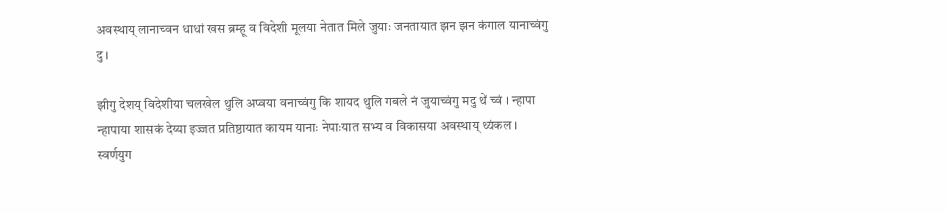अवस्थाय् लानाच्वन धाधां खस ब्रम्हू व विदेशी मूलया नेतात मिले जुयाः जनतायात झन झन कंगाल यानाच्वंगु दु ।

झीगु देशय् विदेशीया चलखेल थुलि अप्वया वनाच्वंगु कि शायद थुलि गबले नं जुयाच्वंगु मदु थें च्वं । न्हापा न्हापाया शासकं देय्या इज्जत प्रतिष्ठायात कायम यानाः नेपाःयात सभ्य व विकासया अवस्थाय् थ्यंकल । स्वर्णयुग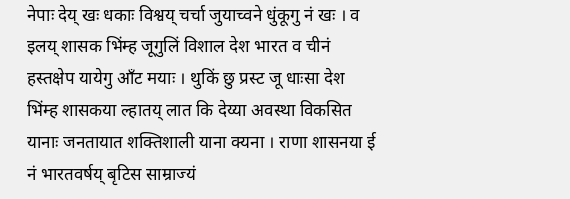नेपाः देय् खः धकाः विश्वय् चर्चा जुयाच्वने धुंकूगु नं खः । व इलय् शासक भिंम्ह जूगुलिं विशाल देश भारत व चीनं हस्तक्षेप यायेगु आँट मयाः । थुकिं छु प्रस्ट जू धाःसा देश भिंम्ह शासकया ल्हातय् लात कि देय्या अवस्था विकसित यानाः जनतायात शक्तिशाली याना क्यना । राणा शासनया ई नं भारतवर्षय् बृटिस साम्राज्यं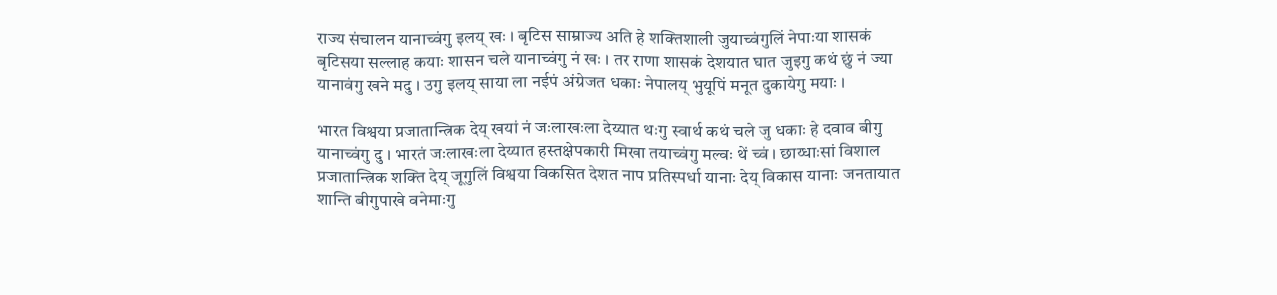राज्य संचालन यानाच्वंगु इलय् खः । बृटिस साम्राज्य अति हे शक्तिशाली जुयाच्वंगुलिं नेपाःया शासकं बृटिसया सल्लाह कयाः शासन चले यानाच्वंगु नं खः । तर राणा शासकं देशयात घात जुइगु कथं छुं नं ज्या यानावंगु खने मदु । उगु इलय् साया ला नईपं अंग्रेजत धकाः नेपालय् भुयूपिं मनूत दुकायेगु मयाः ।

भारत विश्वया प्रजातान्त्रिक देय् खयां नं जःलाखःला देय्यात थःगु स्वार्थ कथं चले जु धकाः हे दवाव बीगु यानाच्वंगु दु । भारतं जःलाखःला देय्यात हस्तक्षेपकारी मिखा तयाच्वंगु मल्वः थें च्वं । छाय्धाःसां विशाल प्रजातान्त्रिक शक्ति देय् जूगुलिं विश्वया विकसित देशत नाप प्रतिस्पर्धा यानाः देय् विकास यानाः जनतायात शान्ति बीगुपाखे वनेमाःगु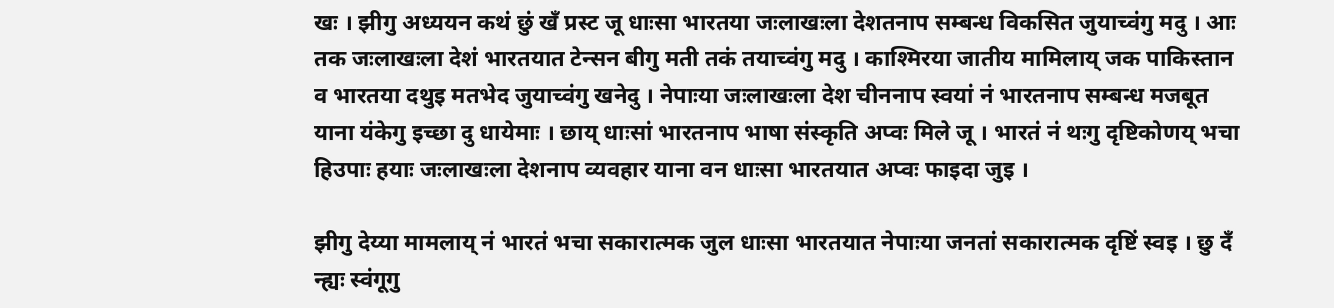खः । झीगु अध्ययन कथं छुं खँ प्रस्ट जू धाःसा भारतया जःलाखःला देशतनाप सम्बन्ध विकसित जुयाच्वंगु मदु । आः तक जःलाखःला देशं भारतयात टेन्सन बीगु मती तकं तयाच्वंगु मदु । काश्मिरया जातीय मामिलाय् जक पाकिस्तान व भारतया दथुइ मतभेद जुयाच्वंगु खनेदु । नेपाःया जःलाखःला देश चीननाप स्वयां नं भारतनाप सम्बन्ध मजबूत याना यंकेगु इच्छा दु धायेमाः । छाय् धाःसां भारतनाप भाषा संस्कृति अप्वः मिले जू । भारतं नं थःगु दृष्टिकोणय् भचा हिउपाः हयाः जःलाखःला देशनाप व्यवहार याना वन धाःसा भारतयात अप्वः फाइदा जुइ ।

झीगु देय्या मामलाय् नं भारतं भचा सकारात्मक जुल धाःसा भारतयात नेपाःया जनतां सकारात्मक दृष्टिं स्वइ । छु दँ न्ह्यः स्वंगूगु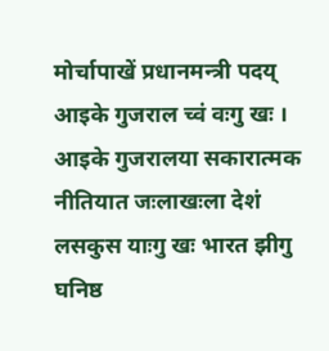मोर्चापाखें प्रधानमन्त्री पदय् आइके गुजराल च्वं वःगु खः । आइके गुजरालया सकारात्मक नीतियात जःलाखःला देशं लसकुस याःगु खः भारत झीगु घनिष्ठ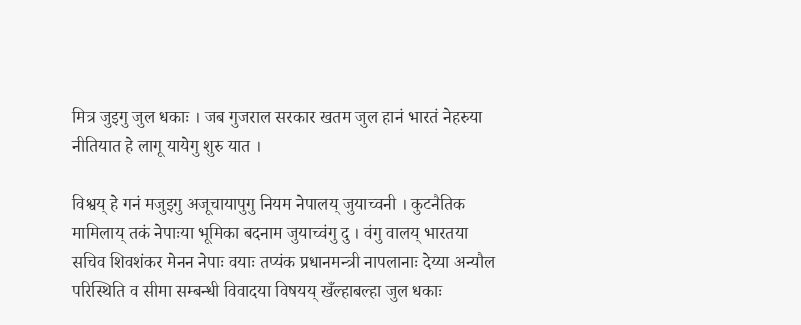मित्र जुइगु जुल धकाः । जब गुजराल सरकार खतम जुल हानं भारतं नेहरुया नीतियात हे लागू यायेगु शुरु यात ।

विश्वय् हे गनं मजुइगु अजूचायापुगु नियम नेपालय् जुयाच्वनी । कुटनैतिक मामिलाय् तकं नेपाःया भूमिका बदनाम जुयाच्वंगु दु । वंगु वालय् भारतया सचिव शिवशंकर मेनन नेपाः वयाः तप्यंक प्रधानमन्त्री नापलानाः देय्या अन्यौल परिस्थिति व सीमा सम्बन्धी विवादया विषयय् खँल्हाबल्हा जुल धकाः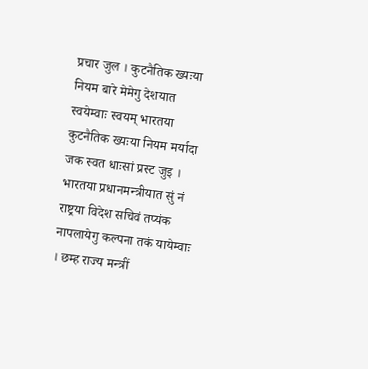प्रचार जुल । कुटनैतिक ख्यःया नियम बारे मेमेगु देशयात स्वयेम्वाः स्वयम् भारतया कुटनैतिक ख्यःया नियम मर्यादा जक स्वत धाःसां प्रस्ट जुइ । भारतया प्रधानमन्त्रीयात सुं नं राष्ट्रया विदेश सचिवं तप्यंक नापलायेगु कल्पना तकं यायेम्वाः । छम्ह राज्य मन्त्रीं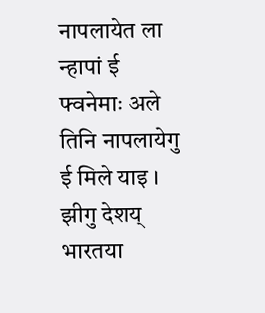नापलायेत ला न्हापां ई फ्वनेमाः अले तिनि नापलायेगु ई मिले याइ । झीगु देशय् भारतया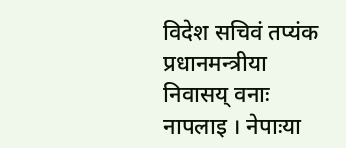विदेश सचिवं तप्यंक प्रधानमन्त्रीया निवासय् वनाः नापलाइ । नेपाःया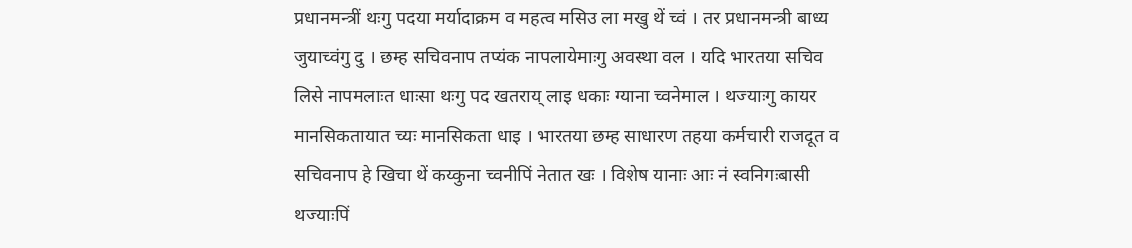प्रधानमन्त्रीं थःगु पदया मर्यादाक्रम व महत्व मसिउ ला मखु थें च्वं । तर प्रधानमन्त्री बाध्य जुयाच्वंगु दु । छम्ह सचिवनाप तप्यंक नापलायेमाःगु अवस्था वल । यदि भारतया सचिव लिसे नापमलाःत धाःसा थःगु पद खतराय् लाइ धकाः ग्याना च्वनेमाल । थज्याःगु कायर मानसिकतायात च्यः मानसिकता धाइ । भारतया छम्ह साधारण तहया कर्मचारी राजदूत व सचिवनाप हे खिचा थें कय्कुना च्वनीपिं नेतात खः । विशेष यानाः आः नं स्वनिगःबासी थज्याःपिं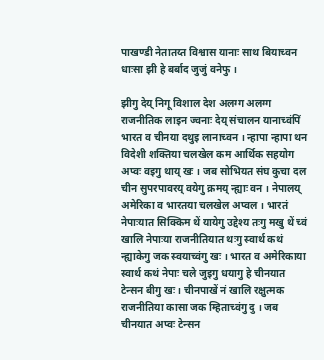पाखण्डी नेतातय्त विश्वास यानाः साथ बियाच्वन धाःसा झी हे बर्बाद जुजुं वनेफु ।

झीगु देय् निगू विशाल देश अलग्ग अलग्ग राजनीतिक लाइन ज्वनाः देय् संचालन यानाच्वंपिं भारत व चीनया दथुइ लानाच्वन । न्हापा न्हापा थन विदेशी शक्तिया चलखेल कम आर्थिक सहयोग अप्वः वइगु थाय् खः । जब सोभियत संघ कुचा दल चीन सुपरपावरय् वयेगु क्रमय् न्ह्याः वन । नेपालय् अमेरिका व भारतया चलखेल अप्वल । भारतं नेपाःयात सिक्किम थें यायेगु उद्देश्य तःगु मखु थें च्वं खालि नेपाःया राजनीतियात थःगु स्वार्थ कथं न्ह्याकेगु जक स्वयाच्वंगु खः । भारत व अमेरिकाया स्वार्थ कथं नेपाः चले जुइगु धयागु हे चीनयात टेन्सन बीगु खः । चीनपाखें नं खालि रक्षुत्मक राजनीतिया कासा जक म्हिताच्वंगु दु । जब चीनयात अप्वः टेन्सन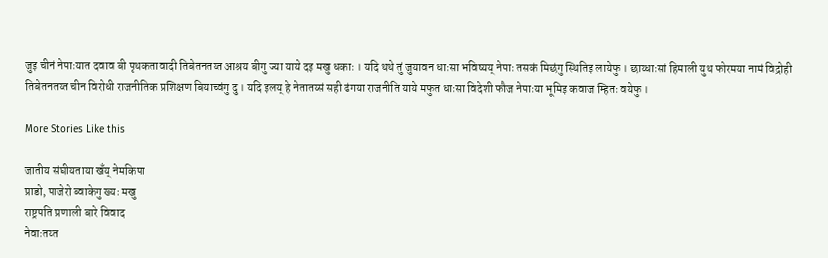जुइ चीनं नेपाःयात दवाव बी पृथकतावादी तिबेतनतय्त आश्रय बीगु ज्या याये दइ मखु धकाः । यदि थथे तुं जुयावन धाःसा भविष्यय् नेपाः तसकं मिछंगु स्थितिइ लायेफु । छाय्धाःसां हिमाली युथ फोरमया नामं विद्रोही तिबेतनतय्त चीन विरोधी राजनीतिक प्रशिक्षण बियाच्वंगु दु । यदि इलय् हे नेतातय्सं सही ढंगया राजनीति याये मफुत धाःसा विदेशी फौज नेपाःया भूमिइ कवाज म्हितः वयेफु ।

More Stories Like this

जातीय संघीयताया खँय् नेमकिपा
प्राडो, पाजेरो ब्वाकेगु ख्यः मखु
राष्ट्रपति प्रणाली बारे विवाद
नेवाःतय्त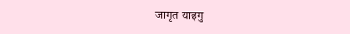जागृत याइगु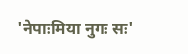'नेपाःमिया नुगः सः'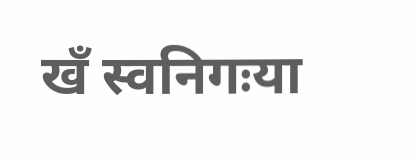खँ स्वनिगःया